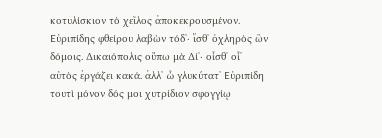κοτυλίσκιον τὸ χεῖλος ἀποκεκρουσμένον. Εὐριπίδης φθείρου λαβὼν τόδʼ· ἴσθʼ ὀχληρὸς ὢν δόμοις. Δικαιόπολις οὔπω μὰ Δίʼ· οἶσθʼ οἷʼ αὐτὸς ἐργάζει κακά. ἀλλʼ ὦ γλυκύτατʼ Εὐριπίδη τουτὶ μόνον δός μοι χυτρίδιον σφογγίῳ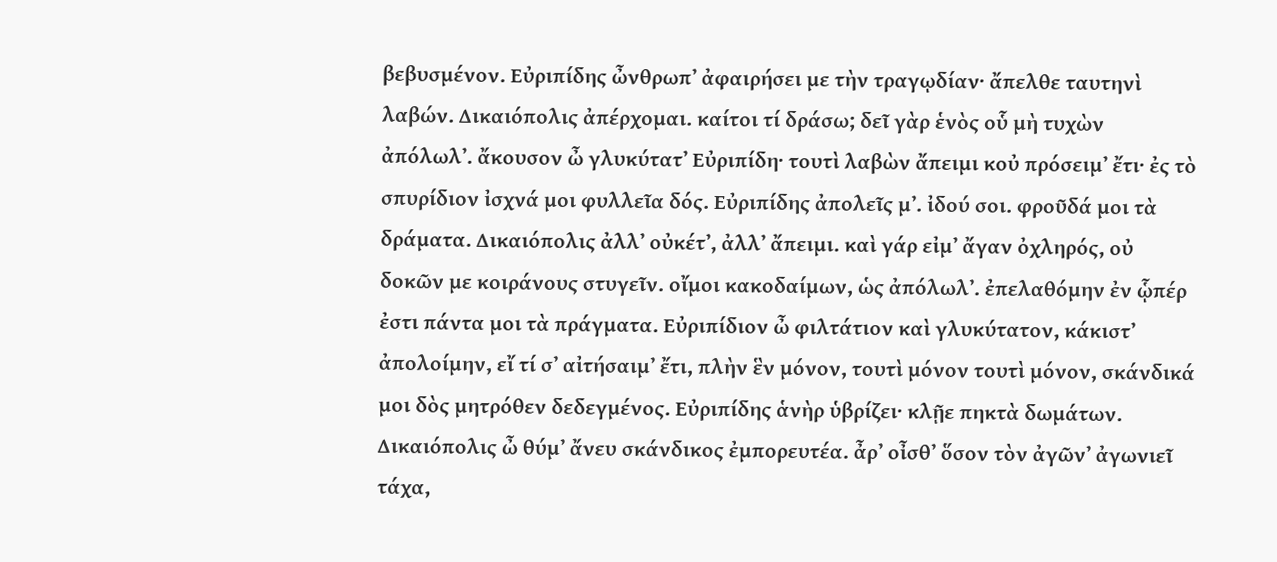βεβυσμένον. Εὐριπίδης ὦνθρωπʼ ἀφαιρήσει με τὴν τραγῳδίαν· ἄπελθε ταυτηνὶ λαβών. Δικαιόπολις ἀπέρχομαι. καίτοι τί δράσω; δεῖ γὰρ ἑνὸς οὗ μὴ τυχὼν ἀπόλωλʼ. ἄκουσον ὦ γλυκύτατʼ Εὐριπίδη· τουτὶ λαβὼν ἄπειμι κοὐ πρόσειμʼ ἔτι· ἐς τὸ σπυρίδιον ἰσχνά μοι φυλλεῖα δός. Εὐριπίδης ἀπολεῖς μʼ. ἰδού σοι. φροῦδά μοι τὰ δράματα. Δικαιόπολις ἀλλʼ οὐκέτʼ, ἀλλʼ ἄπειμι. καὶ γάρ εἰμʼ ἄγαν ὀχληρός, οὐ δοκῶν με κοιράνους στυγεῖν. οἴμοι κακοδαίμων, ὡς ἀπόλωλʼ. ἐπελαθόμην ἐν ᾧπέρ ἐστι πάντα μοι τὰ πράγματα. Εὐριπίδιον ὦ φιλτάτιον καὶ γλυκύτατον, κάκιστʼ ἀπολοίμην, εἴ τί σʼ αἰτήσαιμʼ ἔτι, πλὴν ἓν μόνον, τουτὶ μόνον τουτὶ μόνον, σκάνδικά μοι δὸς μητρόθεν δεδεγμένος. Εὐριπίδης ἁνὴρ ὑβρίζει· κλῇε πηκτὰ δωμάτων. Δικαιόπολις ὦ θύμʼ ἄνευ σκάνδικος ἐμπορευτέα. ἆρʼ οἶσθʼ ὅσον τὸν ἀγῶνʼ ἀγωνιεῖ τάχα,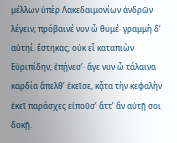μέλλων ὑπὲρ Λακεδαιμονίων ἀνδρῶν λέγειν; πρόβαινέ νυν ὦ θυμέ· γραμμὴ δʼ αὑτηί. ἕστηκας; οὐκ εἶ καταπιὼν Εὐριπίδην; ἐπῄνεσʼ· ἄγε νυν ὦ τάλαινα καρδία ἄπελθʼ ἐκεῖσε, κᾆτα τὴν κεφαλὴν ἐκεῖ παράσχες εἰποῦσʼ ἅττʼ ἂν αὐτῇ σοι δοκῇ.